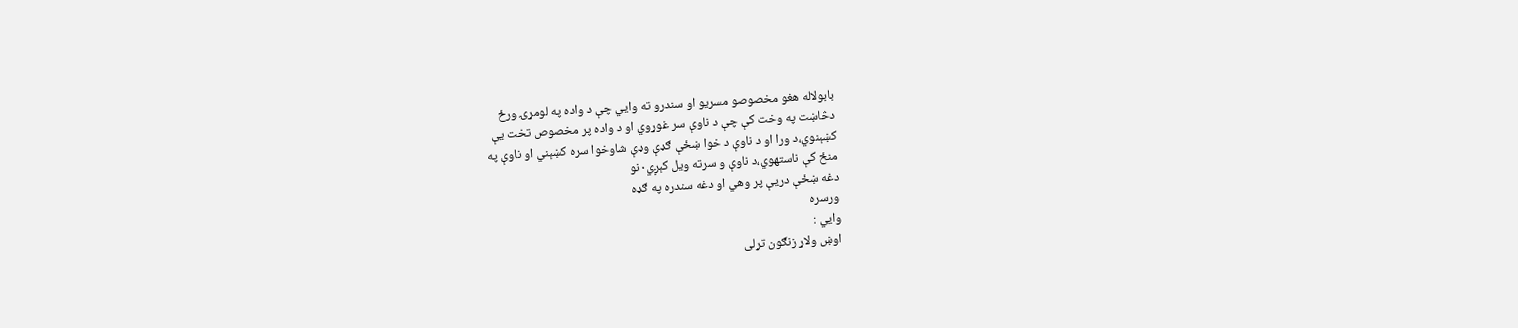بابولاله هغو مخصوصو مسريو او سندرو ته وايي چې د واده په لومړۍ ورځ
دڅاښت په وخت کې چې د ناوې سر غوړوي او د واده پر مخصوص تخت یې
کښېنوي،د ورا او د ناوې د خوا ښځې ګډې وډې شاوخوا سره کښېني او ناوې په
منځ کې ناستهوي،د ناوې و سرته ويل کېږي٠نو
دغه ښځې دريې پر وهي او دغه سندره په ګډه
ورسره
وايي :
اوښ ولاړ زنګون تړلی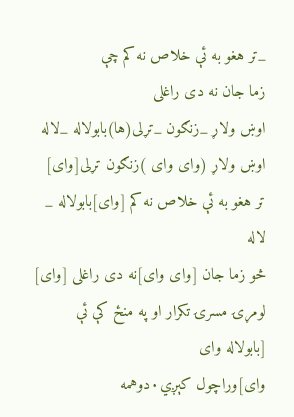_تر هغو به ئې خلاص نه کم چې
زما جان نه دی راغلی
اوښ ولاړ _زنګون _تړلی(ها)بابولاله _لاله
اوښ ولاړ (وای وای )زنګون تړلی[وای]
تر هغو به ئې خلاص نه کم [وای]بابولاله _ لاله
څو زما جان [وای وای]نه دی راغلی [وای]
لومړۍ مسرۍ تکرار او په منځ کې ئې [بابولاله وای
وای]وراچول کېږي٠دوهمه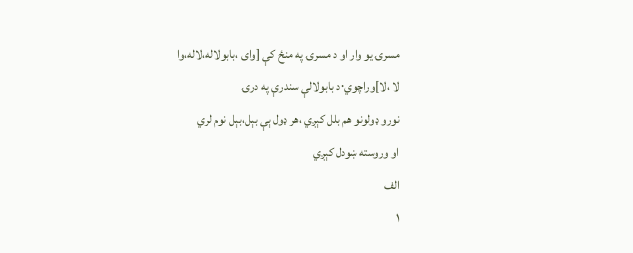مسرۍ یو وار او د مسرۍ په منځ کې [وای ،بابولاله،لاله،وا
لا ،لا]وراچوي٠د بابولالې سندرې په درۍ
نورو ډولونو هم بلل کېږي ،هر ډول ېې بېل،بېل نوم لري
او وروسته ښودل کېږي
الف
١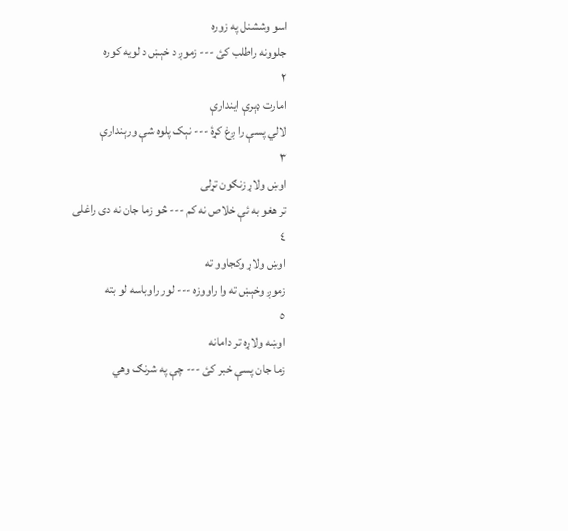اسو وششنل په زوره
جلوونه راطلب کئ --- زموږ د خېښ د لويه کوره
٢
امارت ډېرې ايندارې
لالي پسې را ږغ کړۀ --- نېک پلوه شې ورېندارې
٣
اوښ ولاړ زنګون تړلی
تر هغو به ئې خلاص نه کم --- څو زما جان نه دی راغلی
٤
اوښ ولاړ وکجاوو ته
زموږ وخېښ ته وا راووزه --- لور راوباسه لو بته
٥
اوښه ولاړه تر دامانه
زما جان پسې خبر کئ --- چې په شرنګ وهي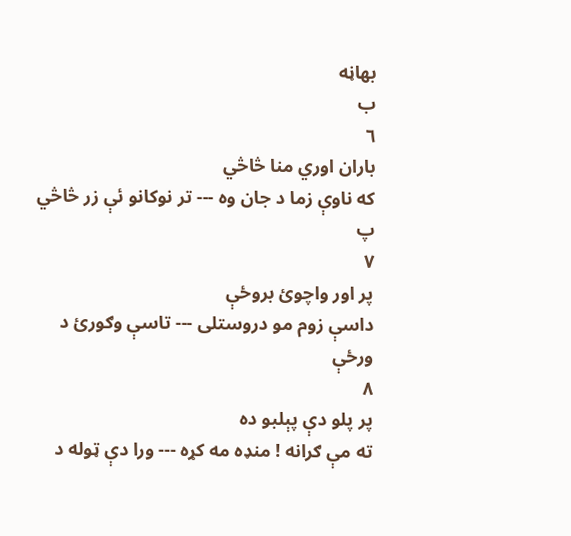بهاڼه
ب
٦
باران اوري منا څاڅي
که ناوې زما د جان وه --- تر نوکانو ئې زر څاڅي
پ
٧
پر اور واچوئ بروځې
داسې زوم مو دروستلی --- تاسې وګورئ د ورځې
٨
پر پلو دې پېلبو ده
ته مې ګرانه ! منډه مه کړه --- ورا دې ټوله د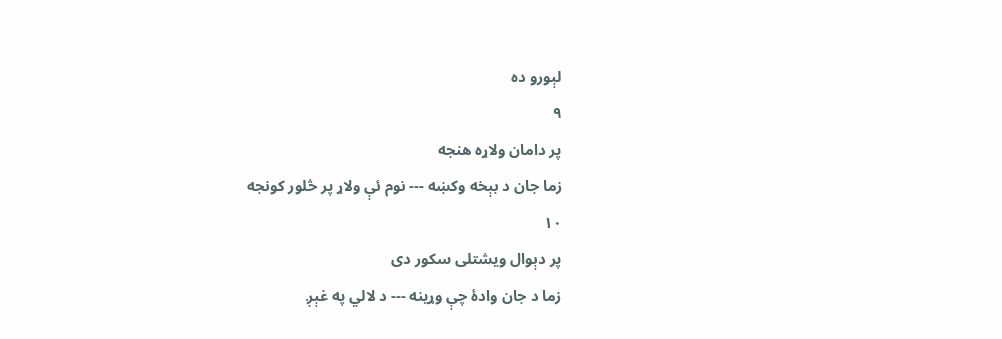لېورو ده
٩
پر دامان ولاړه هنجه
زما جان د بېخه وکښه --- نوم ئې ولاړ پر څلور کونجه
١٠
پر دېوال ويشتلی سکور دی
زما د جان وادۀ چې وړينه --- د لالي په غېږ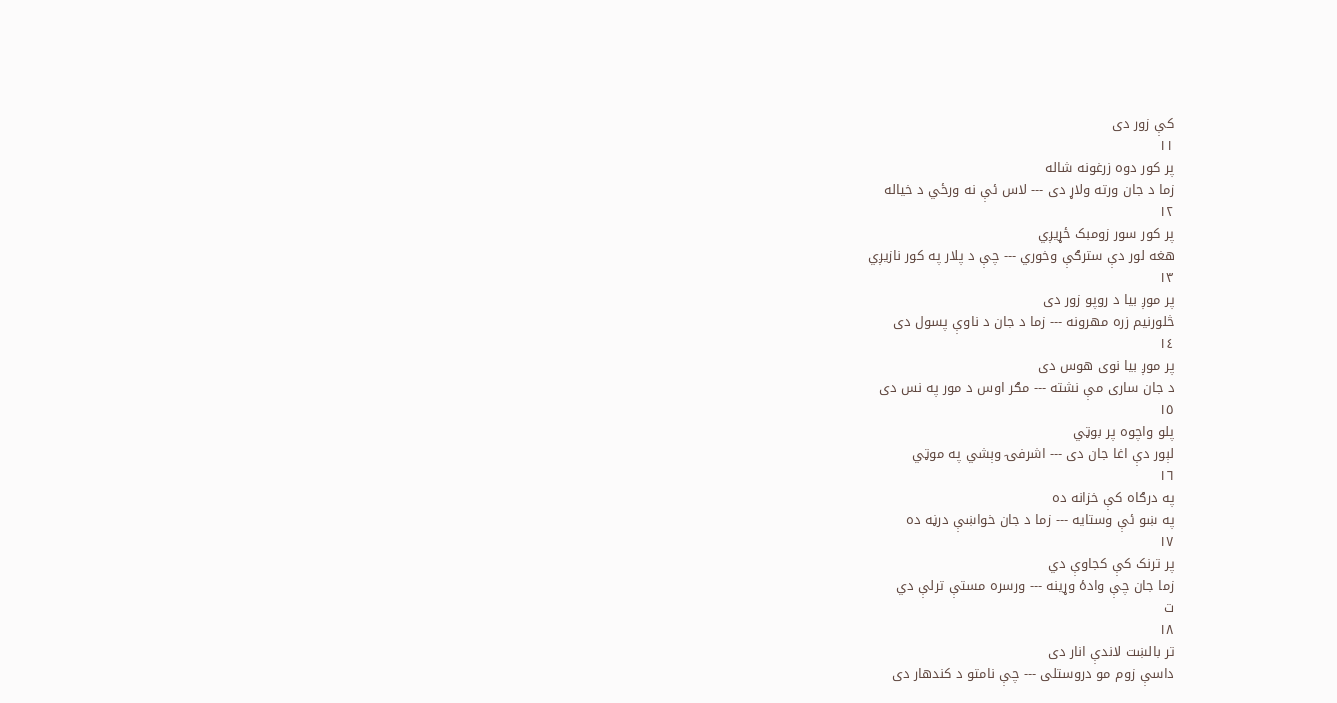کې زور دی
١١
پر کور دوه زرغونه شاله
زما د جان ورته ولاړ دی --- لاس ئې نه ورځي د خياله
١٢
پر کور سور زومبک ځړيږي
هغه لور دې سترګې وخوري --- چې د پلار په کور نازيږي
١٣
پر موږ بيا د روپو زور دی
څلورنيم زره مهرونه --- زما د جان د ناوې پسول دی
١٤
پر موږ بيا نوی هوس دی
د جان ساری مې نشته --- مګر اوس د مور په نس دی
١٥
پلو واچوه پر بوټي
لېور دې اغا جان دی --- اشرفۍ وېشي په موټي
١٦
په درګاه کې خزانه ده
په ښو ئې وستايه --- زما د جان خواښې درڼه ده
١٧
پر ترنک کې کجاوې دي
زما جان چې وادۀ وړينه --- ورسره مستې ترلې دي
ت
١٨
تر بالښت لاندې انار دی
داسې زوم مو دروستلی --- چې نامتو د کندهار دی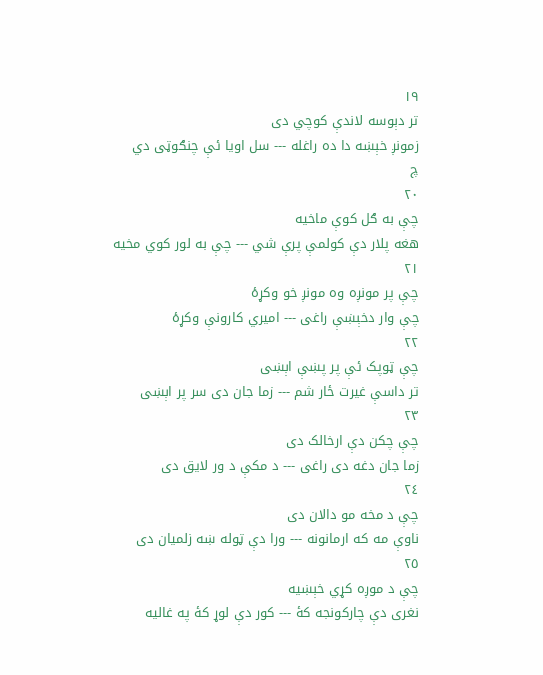١٩
تر دېوسه لاندې کوچي دی
زمونږ خېښه دا ده راغله --- سل اويا ئې چنګوټی دي
چ
٢٠
چې به ګل کوې ماخیه
هغه پلار دې کولمې پرې شي --- چې به لور کوي مخيه
٢١
چې پر مونږه وه مونږ خو وکړۀ
چې وار دخېښې راغی --- اميري کارونې وکړۀ
٢٢
چې ټوپک ئې پر پښې اېښی
تر داسې غیرت ځار شم --- زما جان دی سر پر اېښی
٢٣
چې چکن دې ارخالک دی
زما جان دغه دی راغی --- د مکې د ور لايق دی
٢٤
چې د مخه مو دالان دی
ناوې مه که ارمانونه --- ورا دې ټوله ښه زلميان دی
٢٥
چې د موږه کړي خېښيه
نغری دې چارکونجه کۀ --- کور دې لوړ کۀ په غاليه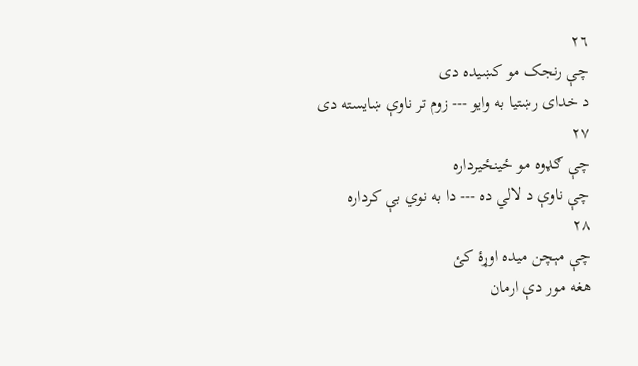٢٦
چې رنجک مو کښيده دی
د خدای رښتيا به وايو --- زوم تر ناوې ښايسته دی
٢٧
چې ګډوه مو ځينځيرداره
چې ناوې د لالي ده --- دا به نوي بې کرداره
٢٨
چې مېچن ميده اوړۀ کئ
هغه مور دې ارمان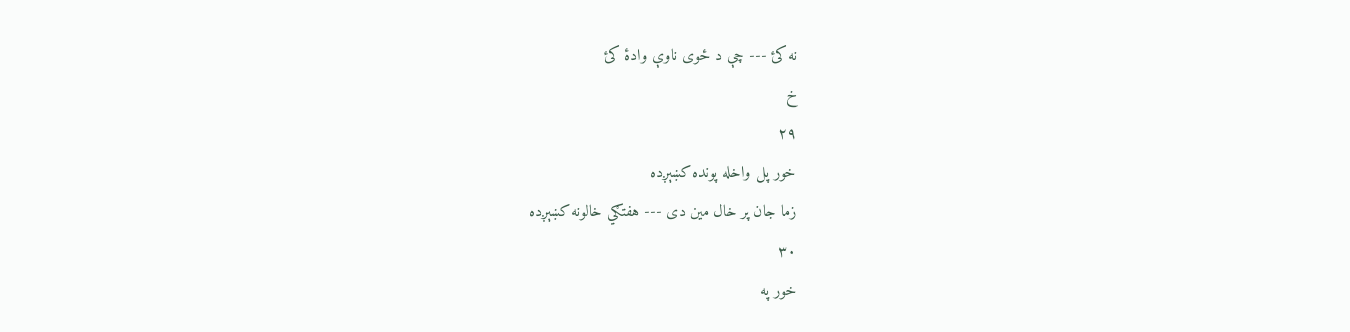نه کئ --- چې د ځوی ناوې وادۀ کئ
خ
٢٩
خور پل واخله پونده کښېږده
زما جان پر خال مين دی --- هفتګي خالونه کښېږده
٣٠
خور په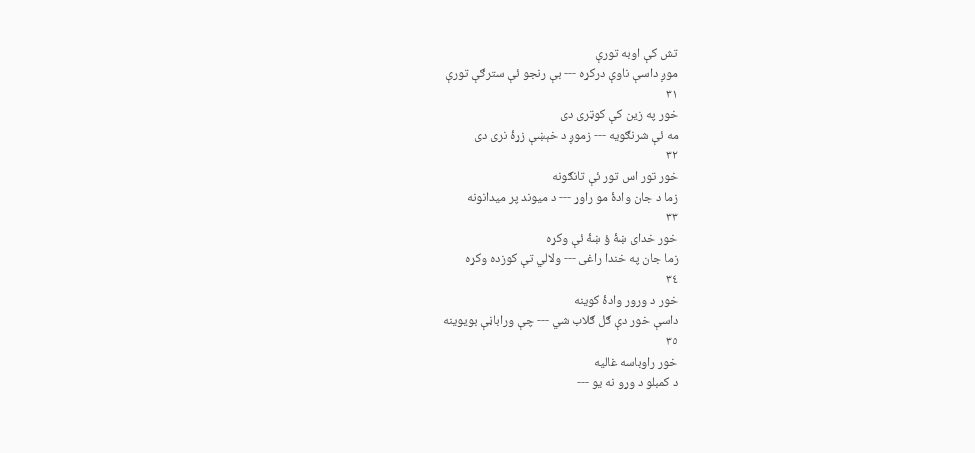تش کې اوبه تورې
موږ داسې ناوې درکړه --- بې رنجو ئې سترګې تورې
٣١
خور په زين کې کوټری دی
مه ئې شرنګويه --- زموږ د خېښې زړۀ نری دی
٣٢
خور تور اس تور ئې تانګونه
زما د جان وادۀ مو راوړ --- د میوند پر ميدانونه
٣٣
خور خدای ښۀ ؤ ښۀ ئې وکړه
زما جان په خندا راغی --- ولالي تې کوزده وکړه
٣٤
خور د ورور وادۀ کوينه
داسې خور دې ګل ګلاب شي --- چې وراباڼې بويوينه
٣٥
خور راوباسه غاليه
د کمبلو د وړو نه يو ---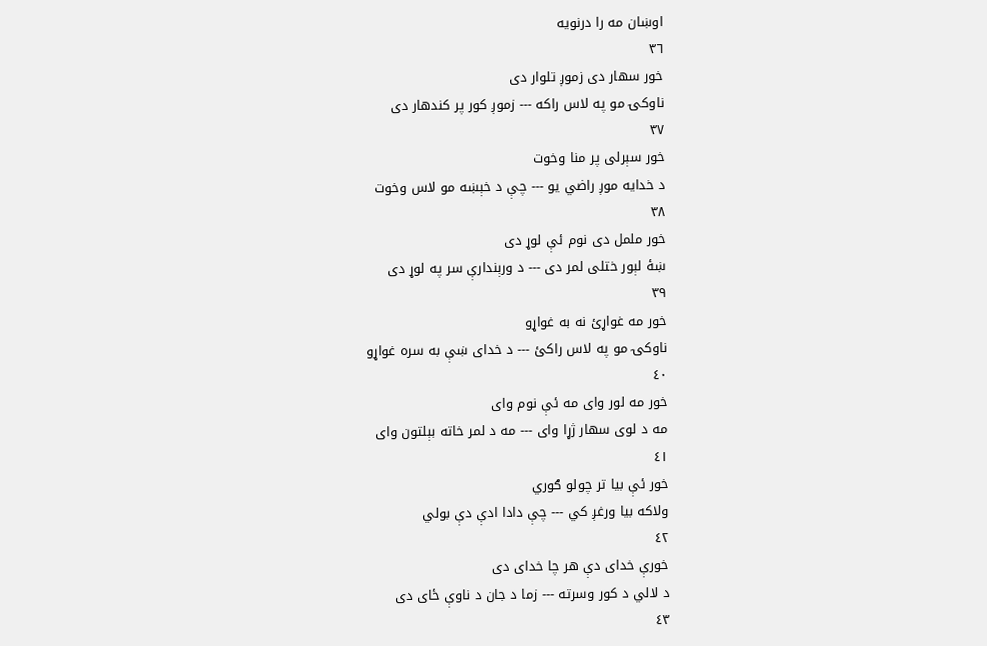اوښان مه را درنويه
٣٦
خور سهار دی زموږ تلوار دی
ناوکۍ مو په لاس راکه --- زموږ کور پر کندهار دی
٣٧
خور سېرلی پر منا وخوت
د خدايه موږ راضي يو --- چې د خېښه مو لاس وخوت
٣٨
خور ململ دی نوم ئې لوړ دی
ښۀ لېور ختلی لمر دی --- د ورېندارې سر په لوړ دی
٣٩
خور مه غواړئ نه به غواړو
ناوکۍ مو په لاس راکئ --- د خدای ښې به سره غواړو
٤٠
خور مه لور وای مه ئې نوم وای
مه د لوی سهار ژړا وای --- مه د لمر خاته بېلتون وای
٤١
خور ئې بيا تر چولو ګوري
ولاکه بيا ورغږ کي --- چې دادا ادې دې بولي
٤٢
خورې خدای دې هر چا خدای دی
د لالي د کور وسرته --- زما د جان د ناوې ځای دی
٤٣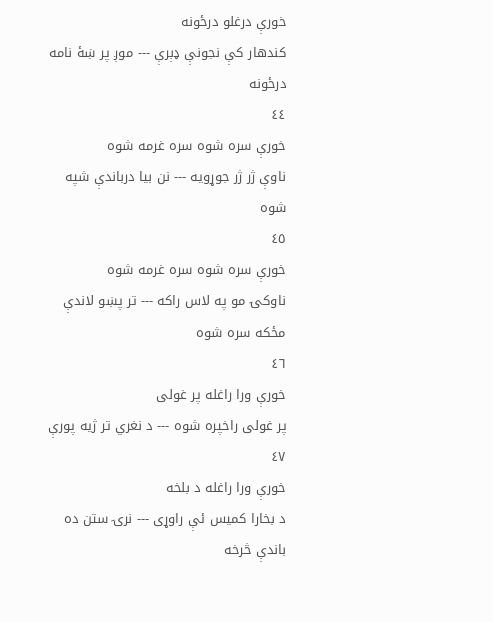خورې درغلو درځونه
کندهار کې نجونې ډېرې --- موږ پر ښۀ نامه درځونه
٤٤
خورې سره شوه سره غرمه شوه
ناوې ژر ژر جوړويه --- نن بيا درباندې شپه شوه
٤٥
خورې سره شوه سره غرمه شوه
ناوکۍ مو په لاس راکه --- تر پښو لاندې مځکه سره شوه
٤٦
خورې ورا راغله پر غولی
پر غولی راخپره شوه --- د نغري تر ژيه پورې
٤٧
خورې ورا راغله د بلخه
د بخارا کميس ئې راوړی --- نرۍ ستن ده باندې څرخه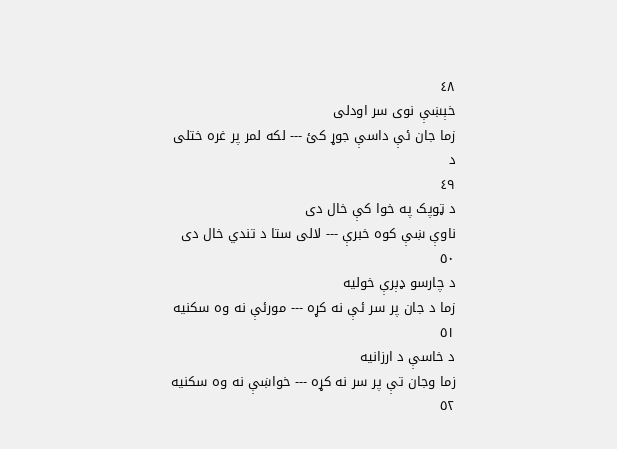٤٨
خېښې نوی سر اودلی
زما جان ئې داسې جوړ کئ --- لکه لمر پر غره ختلی
د
٤٩
د ټوپک په خوا کې خال دی
ناوې ښې کوه خبرې --- لالی ستا د تندي خال دی
٥٠
د چارسو ډېرې خوليه
زما د جان پر سر ئې نه کړه --- مورئې نه وه سکنيه
٥١
د خاسې د ارزانيه
زما وجان تې پر سر نه کړه --- خواښې نه وه سکنيه
٥٢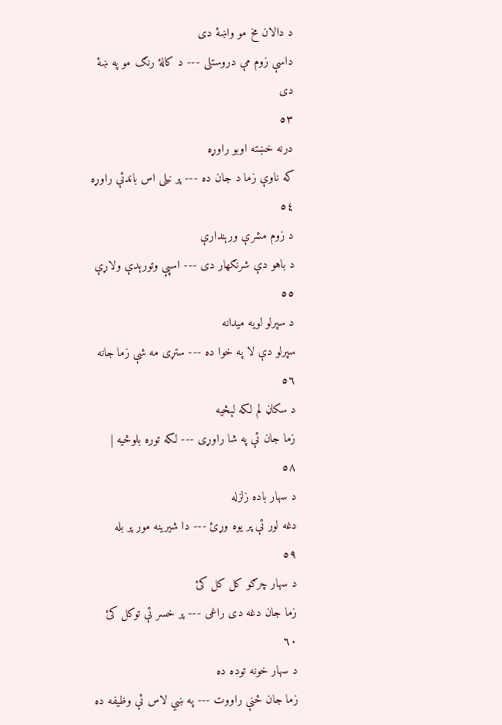د دالان مخ مو واښۀ دی
داسې زوم مې دروستلی --- د کالۀ رنګ مو په ښۀ دی
٥٣
درنه خښته اوبو راوړه
که ناوې زما د جان ده --- پر نيلی اس باندئې راوړه
٥٤
د زوم مشرې ورېندارې
د باهو دې شرنګهار دی --- اسپې وتورېدې ولاړې
٥٥
د سپرلو لويه ميدانه
سپرلو دې لا په خوا ده --- ستړی مه شې زما جانه
٥٦
د سکاڼ لم لکه لېڅيه
زما جان ئې په شا راوړی --- لکه توره بلوڅيه |
٥٨
د سهار باده زلزله
دغه لور ئې پر يوه وړئ --- دا شيرينه مور پر بله
٥٩
د سهار چرګو کل کل کئ
زما جان دغه دی راغی --- پر خسر ئې توکل کئ
٦٠
د سهار خونه توده ده
زما جان ځنې راووت --- په ښي لاس ئې وظيفه ده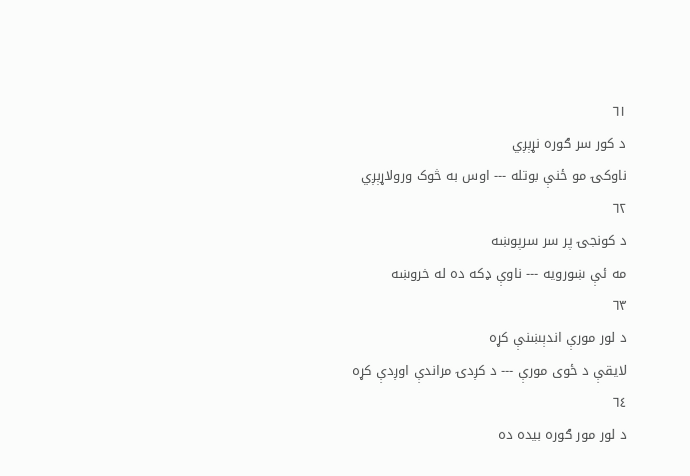٦١
د کور سر ګوره نړېږي
ناوکۍ مو ځنې بوتله --- اوس به څوک ورولاړېږي
٦٢
د کونجۍ پر سر سرپوښه
مه ئې ښورويه --- ناوې ډکه ده له خروښه
٦٣
د لور مورې اندېښنې کړه
لايقې د ځوی مورې --- د کږدۍ مراندې اوږدې کړه
٦٤
د لور مور ګوره بيده ده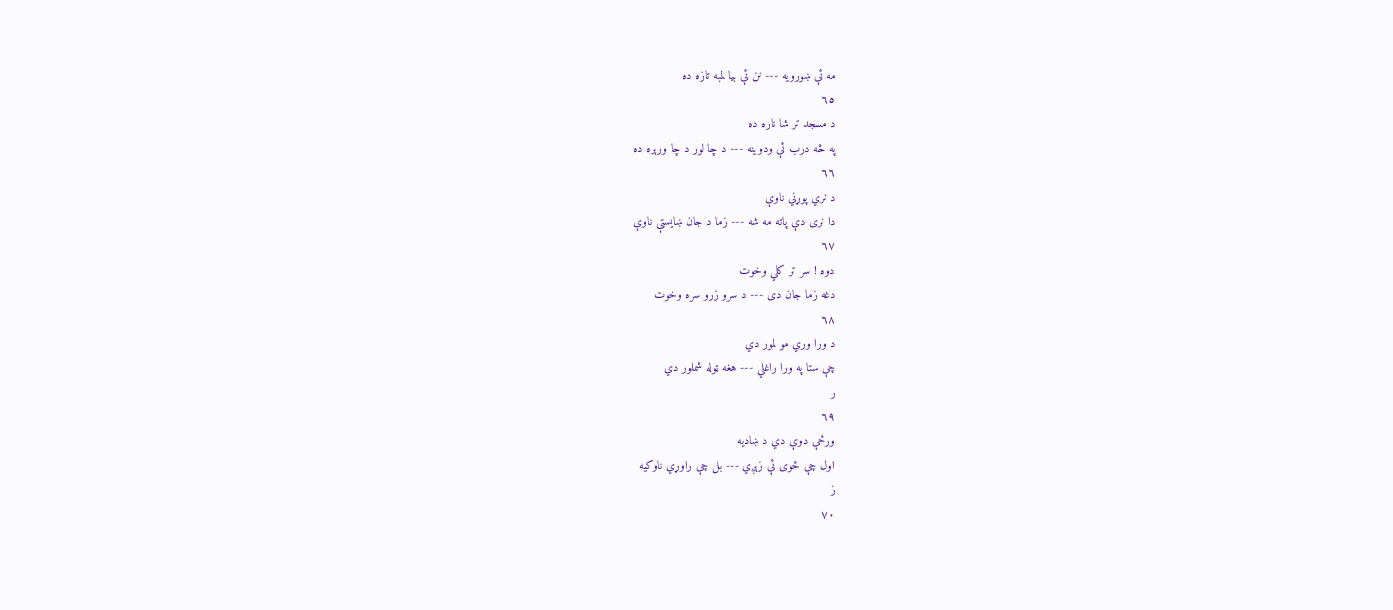مه ئې ښورويه --- نن ئې بيا لمبه تازه ده
٦٥
د مسجد تر شا ناره ده
په څه درب ئې ودوينه --- د چا لور د چا ورېره ده
٦٦
د نري پوړني ناوې
دا نری دې پاته مه شه --- زما د جان ښايستې ناوې
٦٧
دوه ! سر تر کلي وخوت
دغه زما جان دی --- د سرو زرو سره وخوت
٦٨
د ورا وري مو لمور دي
چې ستا په ورا راغلي --- هغه ټوله شملور دي
ر
٦٩
ورځې دوې دي د ښاديه
اول چې ځوی ئې زېږي --- بل چې راوړي ناوکيه
ز
٧٠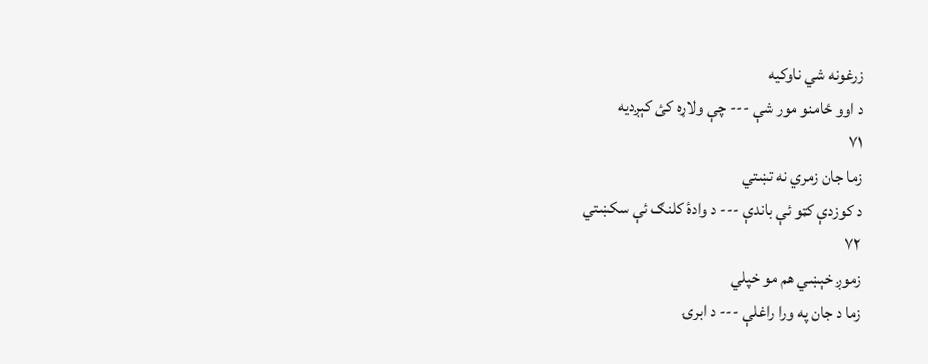زرغونه شي ناوکيه
د اوو ځامنو مور شې --- چې ولاړه کئ کېږديه
٧١
زما جان زمري نه تښتي
د کوزدې کټو ئې باندې --- د وادۀ کلنګ ئې سکښتي
٧٢
زموږ خېښي هم مو خپلي
زما د جان په ورا راغلې --- د ابرۍ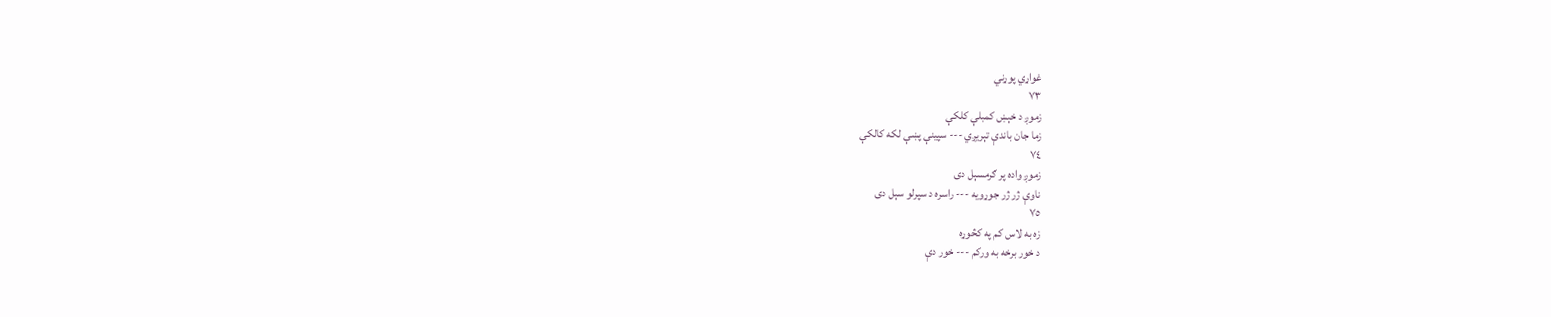غواړي پوړني
٧٣
زموږ د خېښ کمبلې کلکې
زما جان باندې تېريږي --- سپينې پښې لکه کالکې
٧٤
زموږ واده پر ګرمسېل دی
ناوې ژر ژر جوړويه --- راسره د سپرلو سېل دی
٧٥
زه به لاس کم په کڅوړه
د خور برخه به ورکم --- خور دې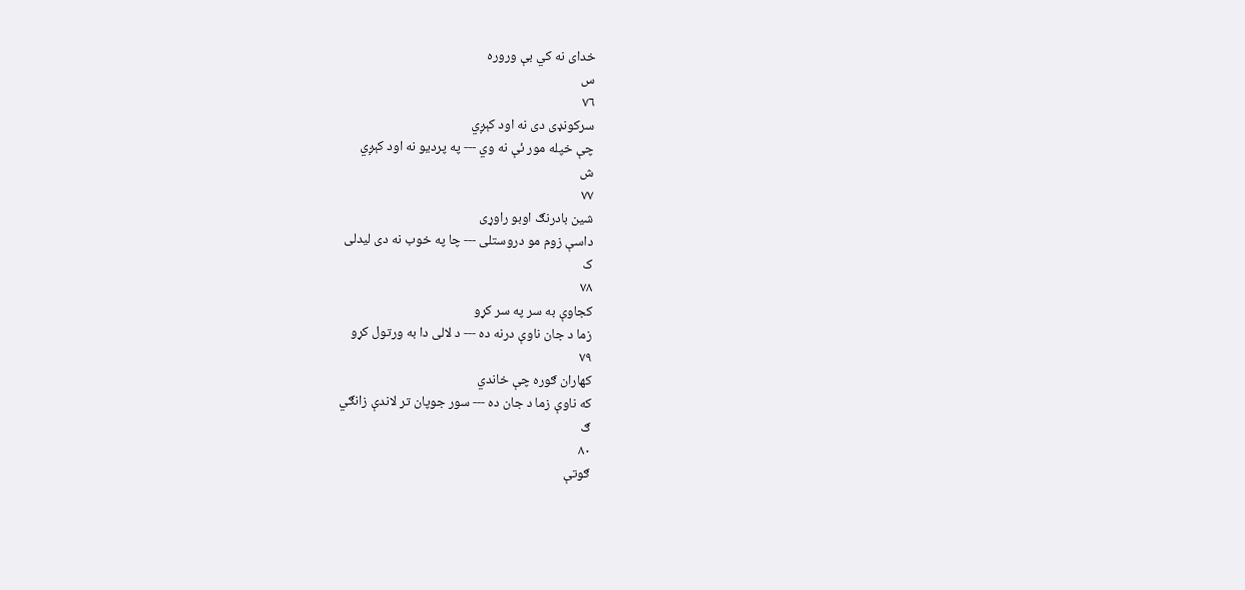خدای نه کي بې وروره
س
٧٦
سرکونډی دی نه اود کېږي
چې خپله مور ئې نه وي --- په پرديو نه اود کېږي
ش
٧٧
شين بادرنګ اوبو راوړی
داسې زوم مو دروستلی --- چا په خوب نه دی ليدلی
ک
٧٨
کجاوې به سر په سر کړو
زما د جان ناوې درنه ده --- د لالی دا به ورتول کړو
٧٩
کهاران ګوره چې خاندي
که ناوې زما د جان ده --- سور جوپان تر لاندې زانګي
ګ
٨٠
ګوتې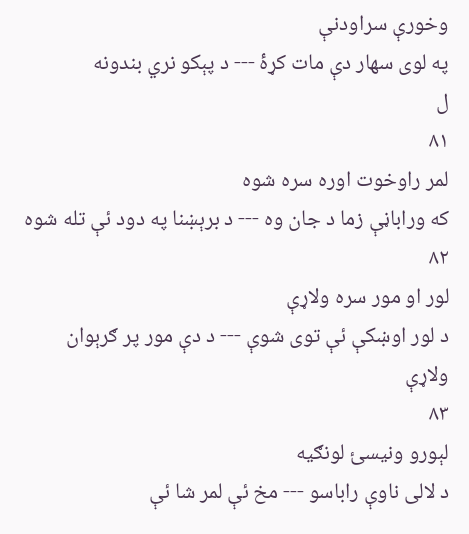وخورې سراودنې
په لوی سهار دې مات کړۀ --- د پېکو نري بندونه
ل
٨١
لمر راوخوت اوره سره شوه
که وراباڼې زما د جان وه --- د برېښنا په دود ئې تله شوه
٨٢
لور او مور سره ولاړې
د لور اوښکې ئې توی شوې --- د دې مور پر ګرېوان ولاړې
٨٣
لېورو ونيسئ لونګيه
د لالی ناوې راباسو --- مخ ئې لمر شا ئې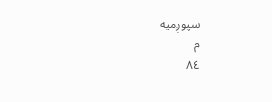سپوږميه
م
٨٤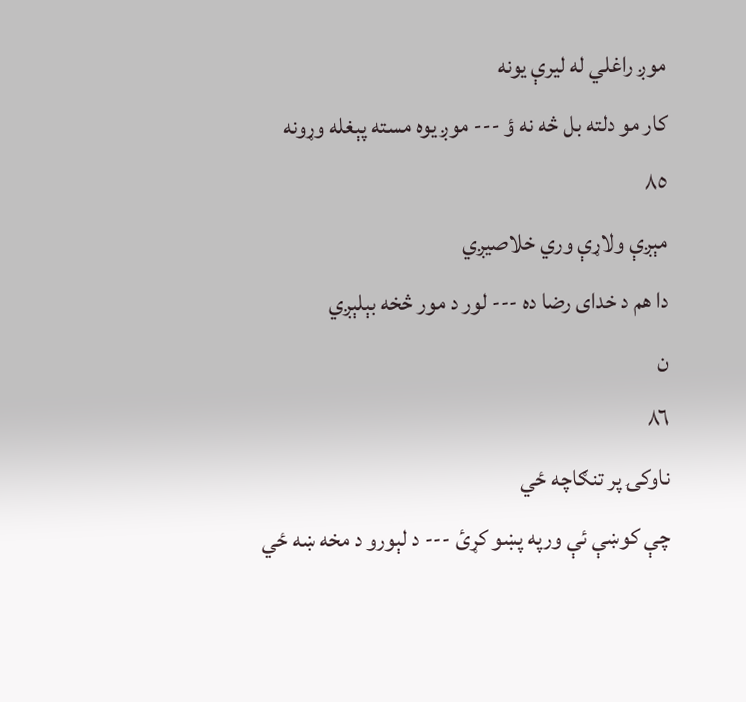موږ راغلي له ليرې يونه
کار مو دلته بل څه نه ؤ --- موږ يوه مسته پېغله وړونه
٨٥
مېږې ولاړې وري خلاصيږي
دا هم د خدای رضا ده --- لور د مور څخه بېلېږي
ن
٨٦
ناوکۍ پر تنګاچه ځي
چې کوښې ئې ورپه پښو کړئ --- د لېورو د مخه ښه ځي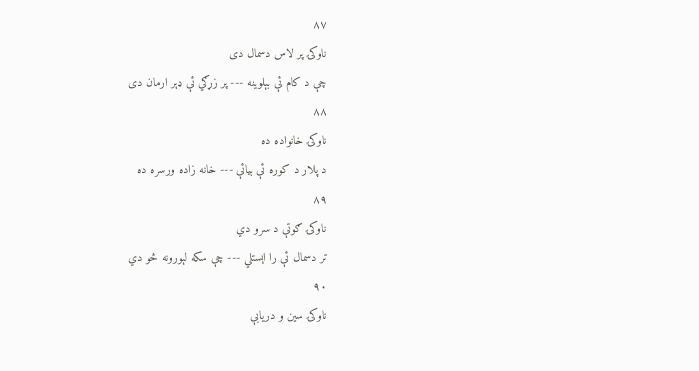٨٧
ناوکۍ پر لاس دسمال دی
چې د کام ئې بېلوينه --- پر زړګي ئې ډېر ارمان دی
٨٨
ناوکۍ خانواده ده
د پلار د کوره ئې بيائې --- خانه زاده ورسره ده
٨٩
ناوکۍ ګوتې د سرو دي
تر دسمال ئې را اېستلي --- چې سکه لېورونه څو دي
٩٠
ناوکۍ سين و دريابې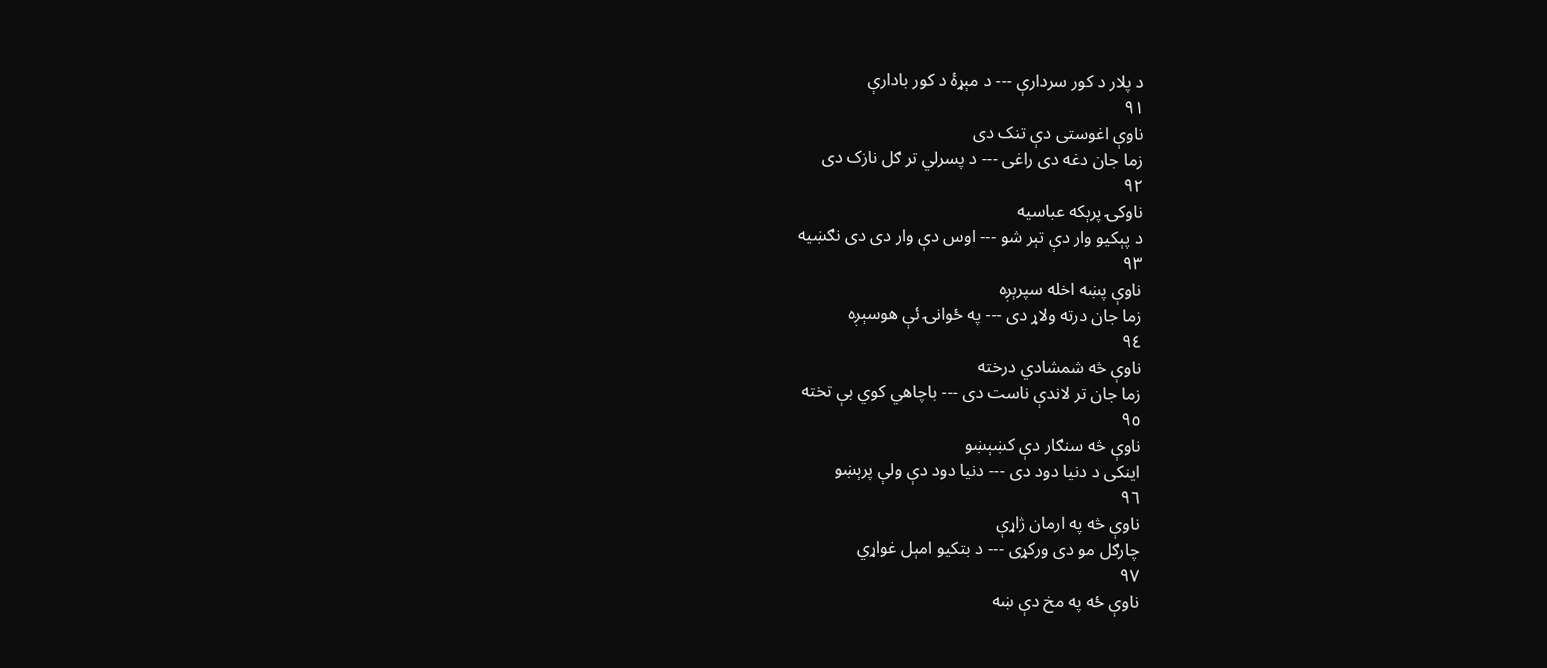د پلار د کور سردارې --- د مېړۀ د کور بادارې
٩١
ناوې اغوستی دې تنک دی
زما جان دغه دی راغی --- د پسرلي تر ګل نازک دی
٩٢
ناوکۍ پرېکه عباسيه
د پېکيو وار دې تېر شو --- اوس دې وار دی دی نګښيه
٩٣
ناوې پښه اخله سپرېږه
زما جان درته ولاړ دی --- په ځوانۍ ئې هوسېږه
٩٤
ناوې څه شمشادي درخته
زما جان تر لاندې ناست دی --- باچاهي کوي بې تخته
٩٥
ناوې څه سنګار دې کښېښو
اينکی د دنيا دود دی --- دنيا دود دې ولې پرېښو
٩٦
ناوې څه په ارمان ژاړې
چارګل مو دی ورکړی --- د بتکيو امېل غواړي
٩٧
ناوې ځه په مخ دې ښه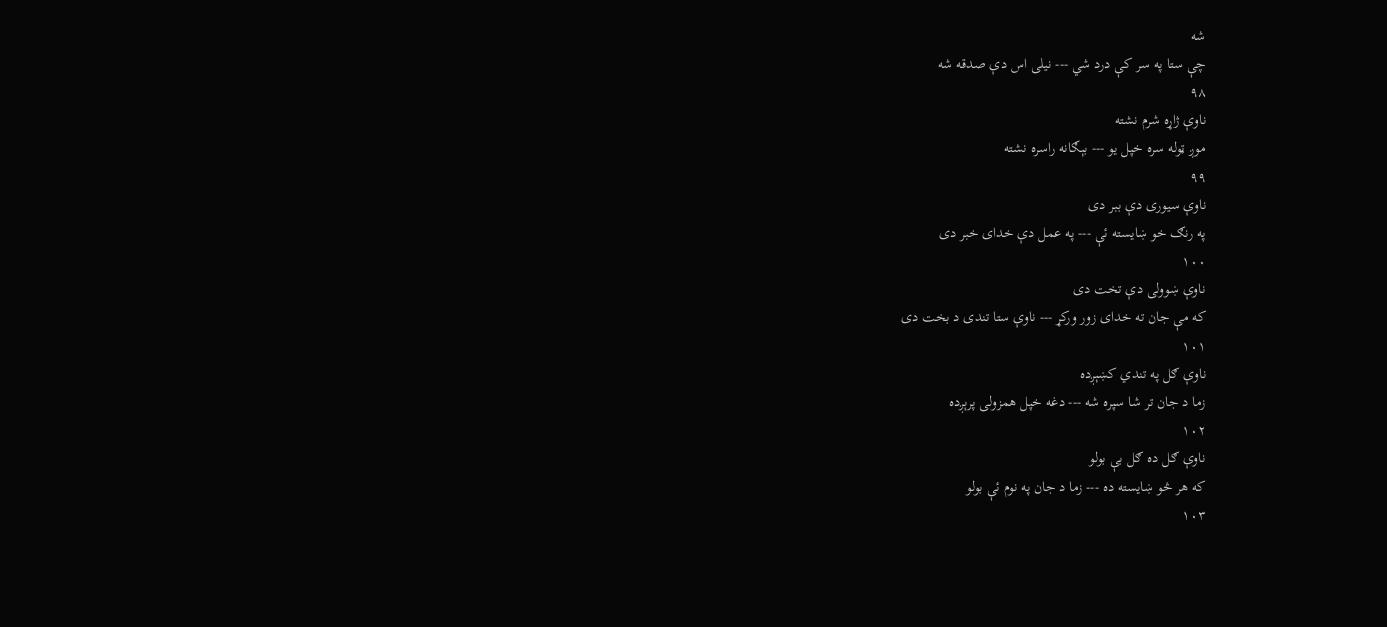شه
چې ستا په سر کې درد شي --- نيلی اس دې صدقه شه
٩٨
ناوې ژاړه شرم نشته
موږ ټوله سره خپل يو --- بېګانه راسره نشته
٩٩
ناوې سيوری دې ببر دی
په رنګ خو ښايسته ئې --- په عمل دې خدای خبر دی
١٠٠
ناوې ښوولی دې تخت دی
که مې جان ته خدای زور ورکړ --- ناوې ستا تندی د بخت دی
١٠١
ناوې ګل په تندي کښېږده
زما د جان تر شا سپره شه --- دغه خپل همزولی پرېږده
١٠٢
ناوې ګل ده ګل بې بولو
که هر څو ښايسته ده --- زما د جان په نوم ئې بولو
١٠٣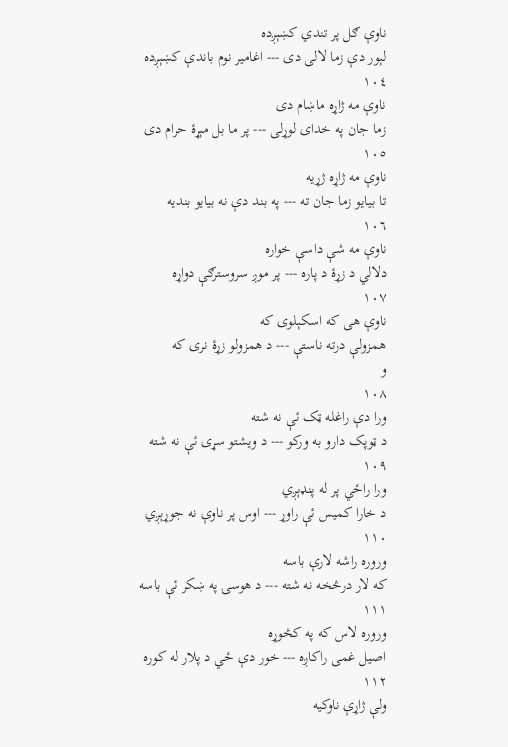ناوې ګل پر تندي کښېږده
لېور دې زما لالی دی --- اغامير نوم باندې کښېږده
١٠٤
ناوې مه ژاړه ماښام دی
زما جان په خدای لوړلی --- پر ما بل مېړۀ حرام دی
١٠٥
ناوې مه ژاړه ژړيه
تا بيايو زما جان ته --- په بند دې نه بيايو بنديه
١٠٦
ناوې مه شې داسې خواره
دلالي د زړۀ د پاره --- پر موږ سروسترګې دواړه
١٠٧
ناوې هی که اسکېلوی که
همزولې درته ناستې --- د همزولو زړۀ نری که
و
١٠٨
ورا دې راغله ټک ئې نه شته
د ټوپک دارو به ورکو --- د ويشتو سړی ئې نه شته
١٠٩
ورا راځي پر له پنډېږي
د خارا کميس ئې راوړ --- اوس پر ناوې نه جوړېږي
١١٠
وروره راشه لارې باسه
که لار درڅخه نه شته --- د هوسۍ په ښکر ئې باسه
١١١
وروره لاس که په کڅوړه
اصيل غمی راکاږه --- خور دې ځي د پلار له کوره
١١٢
ولې ژاړې ناوکيه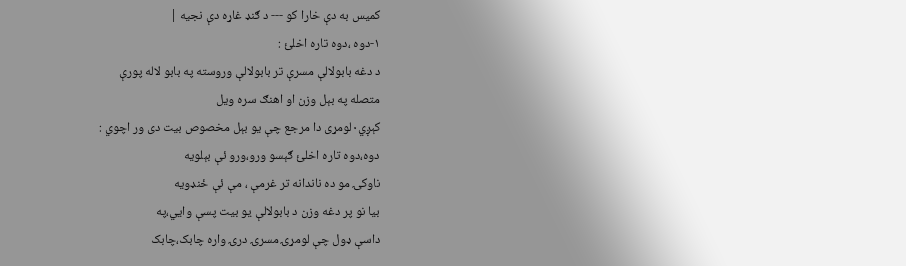کميس به دې خارا کو --- د ګنډ غاړه دې نجيه |
١-دوه ،دوه تاره اخلئ :
د دغه بابولالې مسرې تر بابولالې وروسته په بابو لاله پورې
متصله په بېل وزن او اهنګ سره ويل
کېږي٠لومړی دا مرجع چې يو بېل مخصوص بيت دی ور اچوي :
دوه،دوه تاره اخلئ ګېسو ورو،ورو ئې بېلويه
ناوکۍ مو ده ناندانه تر غرمې ، مې ئې ځنډويه
بيا نو پر دغه وزن د بابولالې يو بيت پسې وايي،په
داسې ډول چې لومړۍ مسرۍ درۍ واره چابک،چابک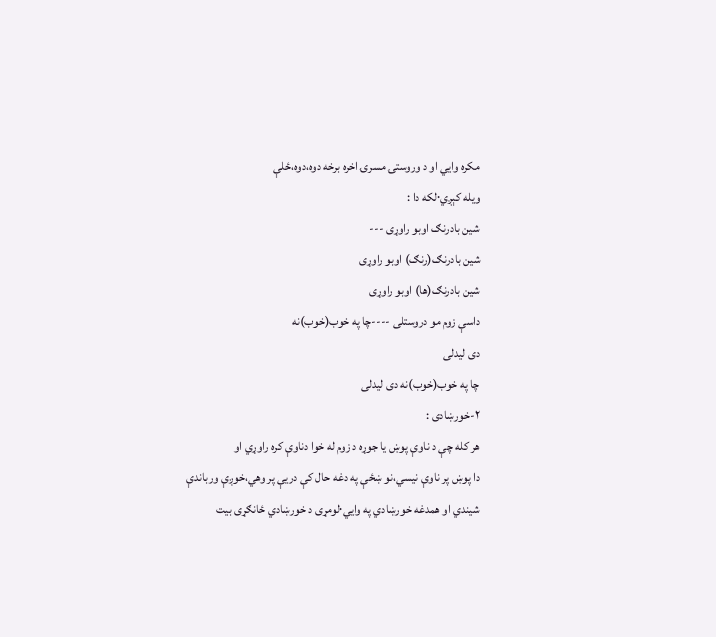مکره وايي او د وروستۍ مسرۍ اخره برخه دوه،دوه،ځلې
ويله کېږي٠لکه دا :
شين بادرنګ اوبو راوړی ---
شين بادرنګ(رنګ) اوبو راوړی
شين بادرنګ(ها) اوبو راوړی
داسې زوم مو دروستلی ----چا په خوب(خوب)نه
دی ليدلی
چا په خوب(خوب)نه دی ليدلی
٢-خورښادی :
هر کله چې د ناوې پوښ يا جوړه د زوم له خوا دناوې کره راوړي او
دا پوښ پر ناوې نيسي،نو ښځې په دغه حال کې دريې پر وهي،خوږې ورباندې
شيندي او همدغه خورښادي په وايي٠لومړی د خورښادي ځانګړی بيت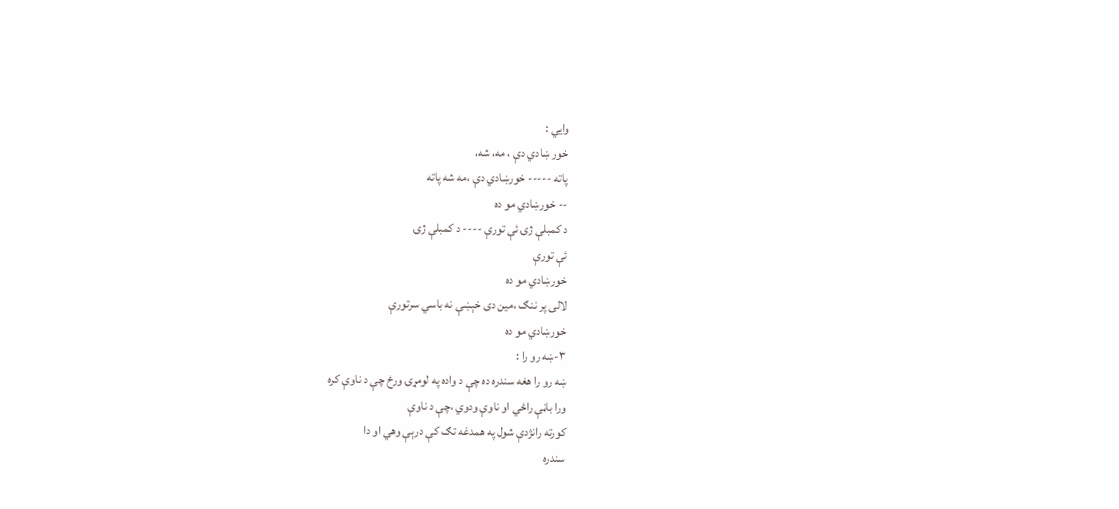وايي :
خور ښادي دې ، مه، شه،
پاته ----- خورښادي دې ،مه شه پاته
-- خورښادي مو ده
د کمبلې ژۍ ئې تورې ---- د کمبلې ژۍ
ئې تورې
خورښادي مو ده
لالی پر ننګ ،مین دی خېښې نه باسي سرتورې
خورښادي مو ده
٣-ښه رو را :
ښه رو را هغه سندره ده چې د واده په لومړۍ ورځ چې د ناوې کره
ورا باڼې راځي او ناوې ودوي ،چې د ناوې
کورته رانژدې شول په همدغه تګ کې درېې وهي او دا
سندره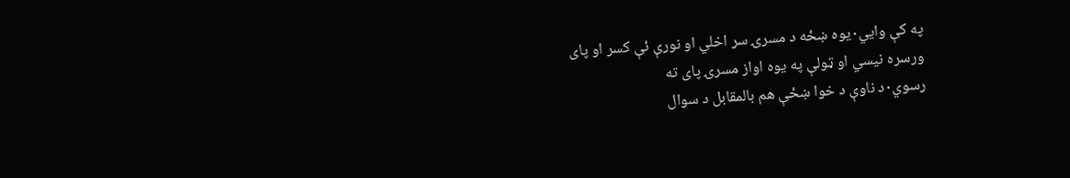په کې وايي٠يوه ښځه د مسرۍ سر اخلي او نورې ئې کسر او پای
ورسره نيسي او ټولې په يوه اواز مسرۍ پای ته
رسوي٠د ناوې د خوا ښځې هم بالمقابل د سوال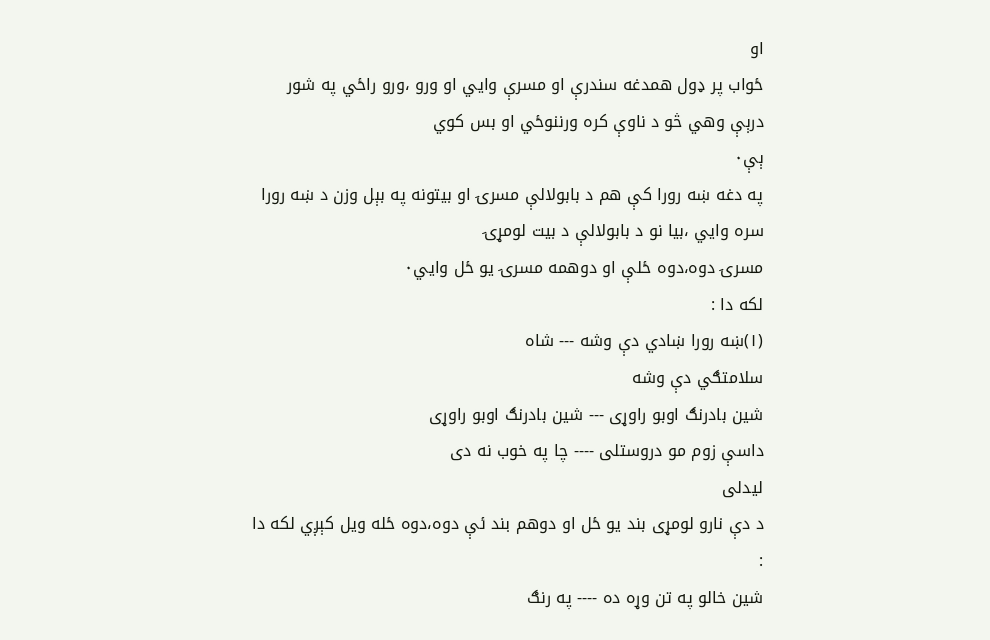او
ځواب پر ډول همدغه سندرې او مسرې وايي او ورو ،ورو راځي په شور
درېې وهي څو د ناوې کره ورننوځي او بس کوي
ېې٠
په دغه ښه رورا کې هم د بابولالې مسرۍ او بيتونه په بېل وزن د ښه رورا
سره وايي ،بیا نو د بابولالې د بيت لومړۍ
مسرۍ دوه،دوه ځلې او دوهمه مسرۍ يو ځل وايي٠
لکه دا :
(١)ښه رورا ښادي دې وشه --- شاه
سلامتګي دې وشه
شين بادرنګ اوبو راوړی --- شين بادرنګ اوبو راوړی
داسې زوم مو دروستلی ---- چا په خوب نه دی
ليدلی
د دې نارو لومړی بند يو ځل او دوهم بند ئې دوه،دوه ځله ويل کېږي لکه دا
:
شين خالو په تن وړه ده ---- په رنګ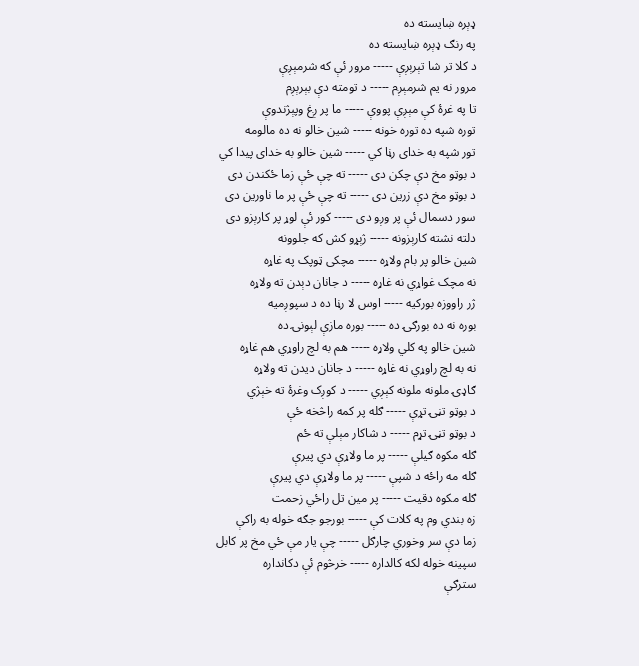ډېره ښايسته ده
په رنګ ډېره ښايسته ده
د کلا تر شا تېرېږې ----- مرور ئې که شرمېږې
مرور نه يم شرمېږم ----- د تومته دې بېرېږم
تا په غرۀ کې مېږې پووې ----- ما پر ږغ وپېژندوې
توره شپه ده توره خونه ----- شين خالو نه ده مالومه
تور شپه به خدای رڼا کي ----- شين خالو به خدای پيدا کي
د بوټو مخ دې چکن دی ----- ته چې ځې زما ځکندن دی
د بوټو مخ دې زرين دی ----- ته چې ځې پر ما ناورين دی
سور دسمال ئې پر وږو دی ----- کور ئې لوړ پر کارېزو دی
دلته نشته کارېزونه ----- ژېړو کش که جلوونه
شين خالو پر بام ولاړه ----- مچکی ټوپک په غاړه
نه مچک غواړي نه غاړه ----- د جانان دېدن ته ولاړه
ژر راووزه بورکيه ----- اوس لا رڼا ده د سپوږميه
بوره نه ده بورګۍ ده ----- بوره مازې لېونۍ ده
شين خالو په کلي ولاړه ----- هم به لچ راوړي هم غاړه
نه به لچ راوړي نه غاړه ----- د جانان ديدن ته ولاړه
ګاډۍ ملونه ملونه کېږي ----- د کوږک وغرۀ ته خېژي
د بوټو تڼۍ تړې ----- ګله پر کمه راڅخه ځې
د بوټو تڼۍ تړم ----- د شاکار مېلې ته ځم
ګله مکوه ګيلې ----- پر ما ولاړې دي پيرې
ګله مه راځه د شپې ----- پر ما ولاړې دي پيرې
ګله مکوه دقيت ----- پر مين تل راځي زحمت
زه بندي وم په کلات کې ----- بورجو جګه خوله به راکې
زما دې سر وخوري چارګل ----- چې يار مې ځي مخ پر کابل
سپينه خوله لکه کالداره ----- خرڅوم ئې دکانداره
سترګې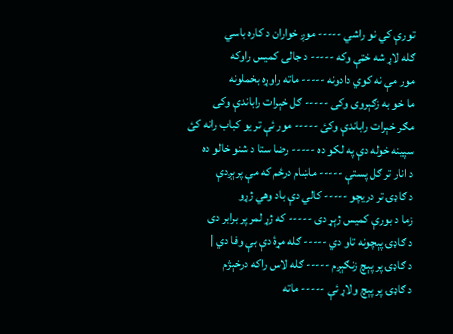تورې کي نو راشي ----- موږ خواران د کاره باسي
ګله لاړ شه خټې وکه ----- د جالۍ کميس راوکه
مور مې نه کوي دادونه ----- ماته راوړه بخملونه
ما خو به زګېروی وکی ----- ګل خېرات راباندې وکی
مګر خېرات راباندې وکئ ----- مور ئې تر يو کباب رانه کئ
سپينه خوله دې په لکو ده ----- رضا ستا د شنو خالو ده
د انار تر ګل پستې ----- ماښام درځم که مې پرېږدې
د ګاډۍ تر دريچو ----- کالي دې باد وهي ژړو
زما د بورې کميس ژېړ دی ----- که ژړ لمر پر برابر دی
د ګاډۍ پېچونه تاو دي ----- ګله مړۀ دې بې وفا دي |
د ګاډۍ پر پېچ زنګېږم ----- ګله لاس راکه درخېژم
د ګاډۍ پر پېچ ولاړ ئې ----- ماته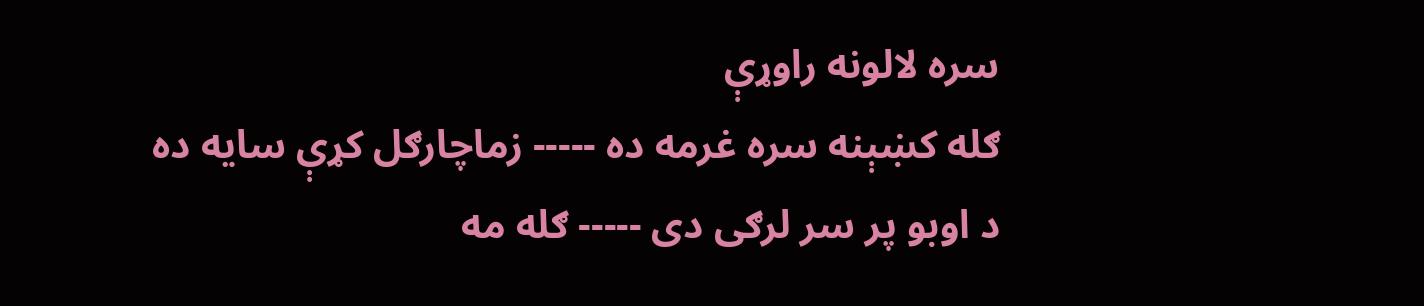سره لالونه راوړې
ګله کښېنه سره غرمه ده ----- زماچارګل کړې سايه ده
د اوبو پر سر لرګی دی ----- ګله مه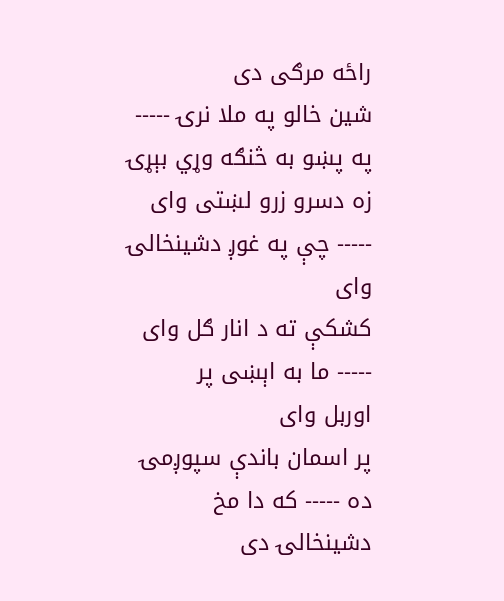راځه مرګی دی
شين خالو په ملا نرۍ ----- په پښو به څنګه وړي بېړۍ
زه دسرو زرو لښتی وای ----- چې په غوږ دشينخالۍ وای
کشکې ته د انار ګل وای ----- ما به اېښی پر
اوربل وای
پر اسمان باندې سپوږمۍ ده ----- که دا مخ دشينخالۍ دی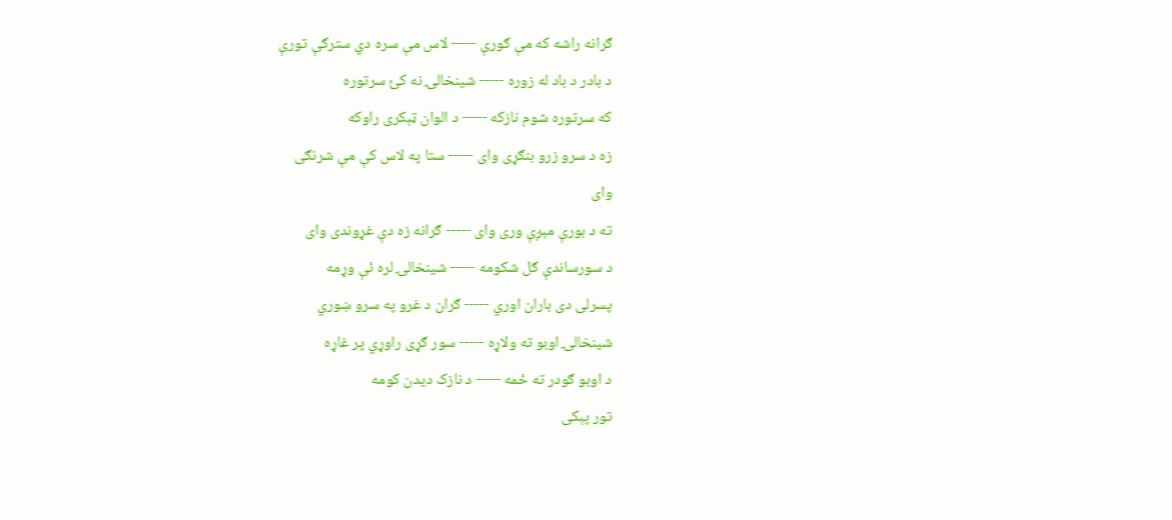ګرانه راشه که مې ګورې ----- لاس مې سره دي سترګې تورې
د بادر د باد له زوره ----- شينخالۍ نه کئ سرتوره
که سرتوره شوم نازکه ----- د الوان ټېکری راوکه
زه د سرو زرو بنګړی وای ----- ستا په لاس کې مې شرنګی
وای
ته د بورې مېږې وری وای ----- ګرانه زه دې غړوندی وای
د سورساندې ګل شکومه ----- شينخالۍ لره ئې وړمه
پسرلی دی باران اوري ----- ګران د غرو په سرو ښوري
شينخالۍ اوبو ته ولاړه ----- سور ګړی راوړي پر غاړه
د اوبو ګودر ته ځمه ----- د نازک ديدن کومه
تور پېکی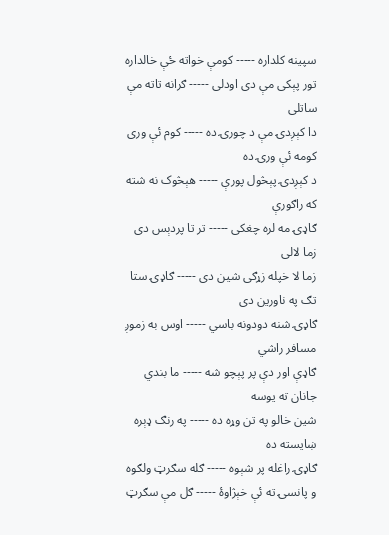سپينه کلداره ----- کومې خواته ځې خالداره
تور پېکی مې دی اودلی ----- ګرانه تاته مې ساتلی
دا کېږدۍ مې د چورۍ ده ----- کوم ئې وری کومه ئې ورۍ ده
د کېږدۍ پېڅول پورې ----- هېڅوک نه شته که راګورې
ګاډۍ مه لره چغکی ----- تر تا پردېس دی زما لالی
زما لا خپله زړګی شين دی ----- ګاډۍ ستا تګ په ناورين دی
ګاډۍ شنه دودونه باسي ----- اوس به زموږ مسافر راشي
ګاډې اور دې پر پېچو شه ----- ما بندي جانان ته يوسه
شين خالو په تن وړه ده ----- په رنګ ډېره ښايسته ده
ګاډۍ راغله پر شېوه ----- ګله سګرټ ولګوه
و پانسۍ ته ئې خېژاوۀ ----- ګل مې سګرټ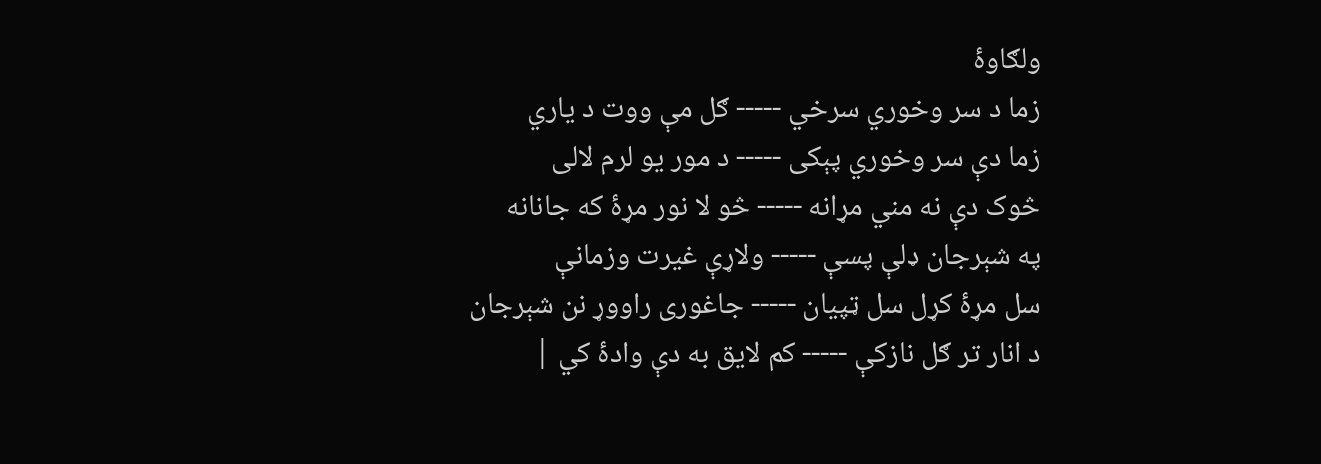ولګاوۀ
زما د سر وخوري سرخي ----- ګل مې ووت د ياري
زما دې سر وخوري پېکی ----- د مور يو لرم لالی
څوک دې نه مني مړانه ----- څو لا نور مړۀ که جانانه
په شېرجان ډلې پسې ----- ولاړې غيرت وزمانې
سل مړۀ کړل سل ټپيان ----- جاغوری راووړ نن شېرجان
د انار تر ګل نازکې ----- کم لايق به دې وادۀ کي |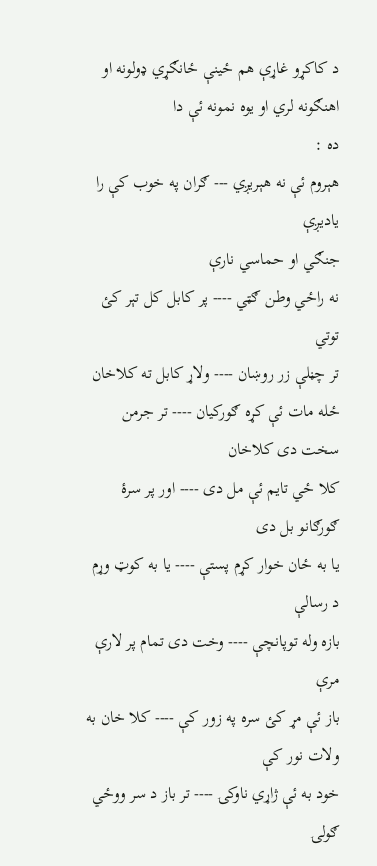د کاکړو غاړې هم ځينې ځانګړي ډولونه او اهنګونه لري او يوه نمونه ئې دا
ده :
هېروم ئې نه هېريږي --- ګران په خوب کې را ياديږې
جنګي او حماسي نارې
نه راځي وطن ګټي ---- پر کابل کل تېر کئ توتي
تر چڼلې زر روښان ---- ولاړ کابل ته کلاخان
ځله مات ئې کړه ګورکيان ---- تر جرمن سخت دی کلاخان
کلا ځي تايم ئې مل دی ---- اور پر سرۀ ګورګانو بل دی
يا به ځان خوار کړم پستې ---- يا به کوټ وړم د رسالې
بازه وله توپانچې ---- وخت دی تمام پر لارې مرې
باز ئې مړ کئ سره په زور کې ---- کلا خان به ولات نور کې
خود به ئې ژاړي ناوکۍ ---- تر باز د سر ووځي ګولۍ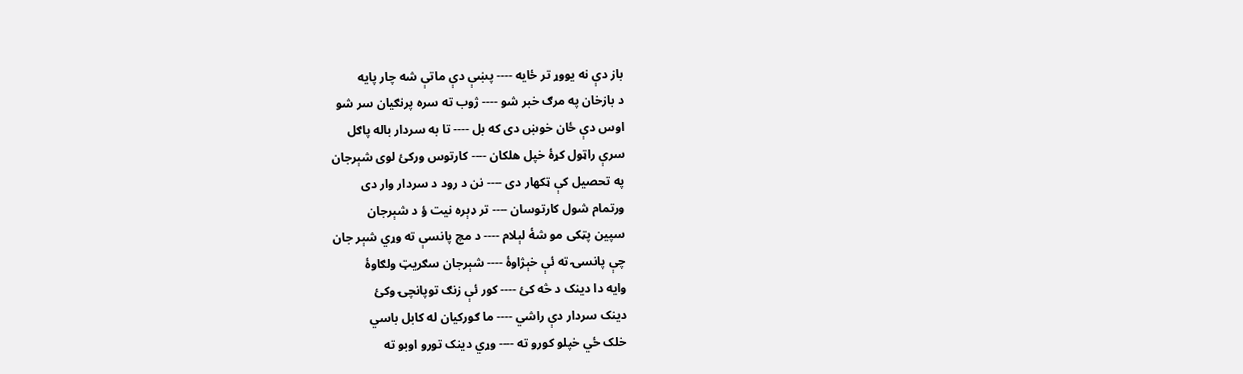باز دې نه يووړ تر ځايه ---- پښې دې ماتې شه چار پايه
د بازخان په مرګ خبر شو ---- ژوب ته سره پرنګيان سر شو
اوس دې ځان خوښ دی که بل ---- تا به سردار باله پاګل
سرې راټول کړۀ خپل هلکان ---- کارتوس ورکئ لوی شېرجان
په تحصيل کې ټکهار دی ---- نن د رود د سردار وار دی
ورتمام شول کارتوسان ---- تر ډېره نيت ؤ د شېرجان
سپين پټکی مو شۀ لېلام ---- د مچ پانسې ته وړي شېر جان
چې پانسۍ ته ئې خېژاوۀ ---- شېرجان سګريټ ولګاوۀ
وايه دا دينک د څه کئ ---- کور ئې زنګ توپانچۍ وکئ
دينک سردار دې راشي ---- ما ګورکيان له کابل باسي
خلک ځي خپلو کورو ته ---- وړي دينک تورو اوبو ته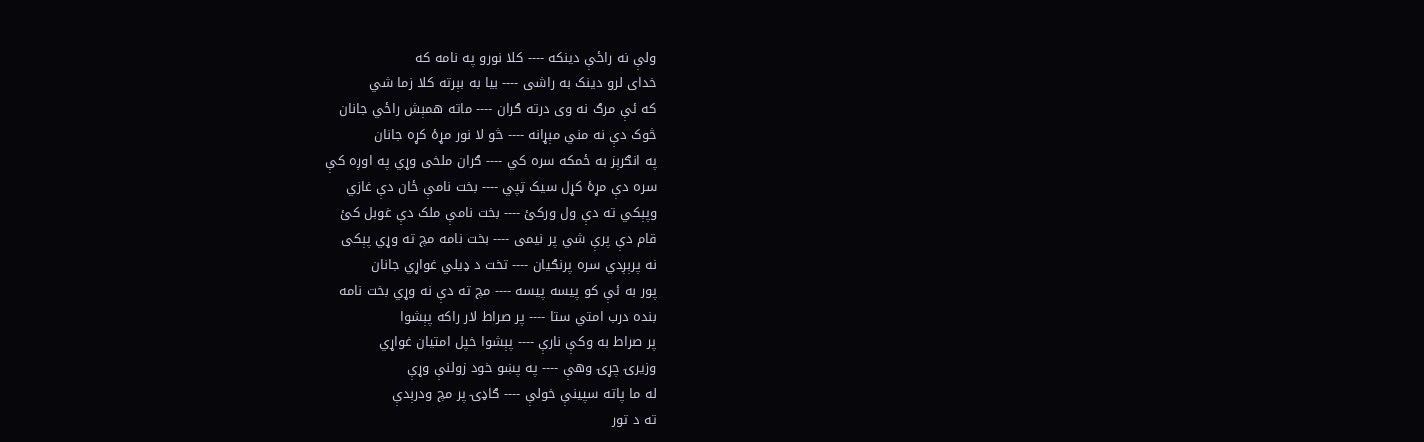ولې نه راځې دينکه ---- کلا نورو په نامه که
خدای لرو دينک به راشی ---- بيا به بېرته کلا زما شي
که ئې مرګ نه وی درته ګران ---- ماته همېش راځي جانان
څوک دې نه مني مېړانه ---- څو لا نور مړۀ کړه جانان
په انګرېز به ځمکه سره کي ---- ګران ملخی وړي په اوږه کې
سره دې مړۀ کړل سيک ټپي ---- بخت نامې ځان دې غازي
وپېکي ته دې ول ورکئ ---- بخت نامې ملک دې غوبل کئ
قام دې پرې شي پر نيمی ---- بخت نامه مچ ته وړي پېکی
نه پرېږدي سره پرنګيان ---- تخت د ډيلي غواړي جانان
پور به ئې کو پيسه پيسه ---- مچ ته دې نه وړي بخت نامه
بنده درب امتي ستا ---- پر صراط لار راکه پېشوا
پر صراط به وکې نارې ---- پېشوا خپل امتيان غواړي
وزيرۍ چړۍ وهې ---- په پښو خود زولنې وړې
له ما پاته سپينې خولې ---- ګاډۍ پر مچ ودرېدې
ته د تور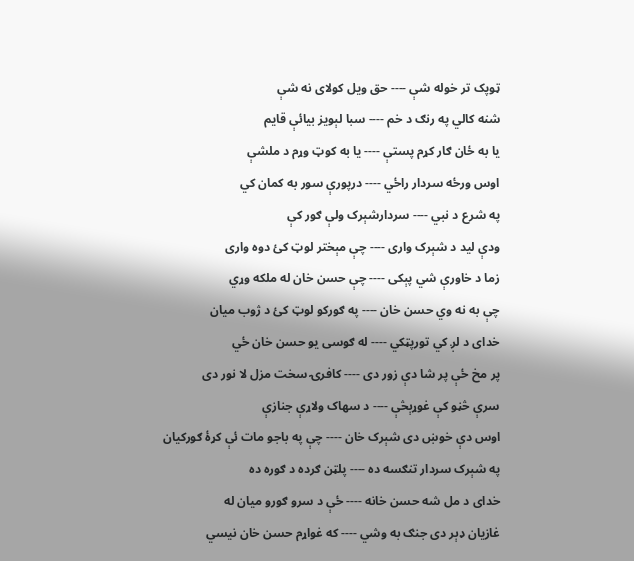ټوپک تر خوله شې ---- حق ويل کولای نه شې
شنه کالي په رنګ د خم ---- سبا لېويز بيائې قايم
يا به ځان ګار کړم پستې ---- يا به کوټ وړم د ملشې
اوس ورځه سردار راځي ---- درپورې سور به کمان کي
په شرع د نبي ---- سردارشېرک ولې ګور کې
ودې ليد د شېرک واری ---- چې مېختر لوټ کئ دوه واری
زما د خاورې شي پېکی ---- چې حسن خان له ملکه وړي
چې به نه وي حسن خان ---- په ګورکو لوټ کئ د ژوب ميان
خدای د لږ کي تورپټکي ---- له ګوسی يو حسن خان ځي
پر مخ ځې پر شا دې زور دی ---- کافرۍ سخت مزل لا نور دی
سرې څڼو کې غوړېڅې ---- د سهاک ولاړې جنازې
اوس دې خوښ دی شېرک خان ---- چې په باجو مات ئې کړۀ ګورکيان
په شېرک سردار تنګسه ده ---- پلټن ګرده د ګوره ده
خدای د مل شه حسن خانه ---- ځې د سرو ګورو ميان له
غازيان ډېر دی جنګ به وشي ---- که غواړم حسن خان نيسي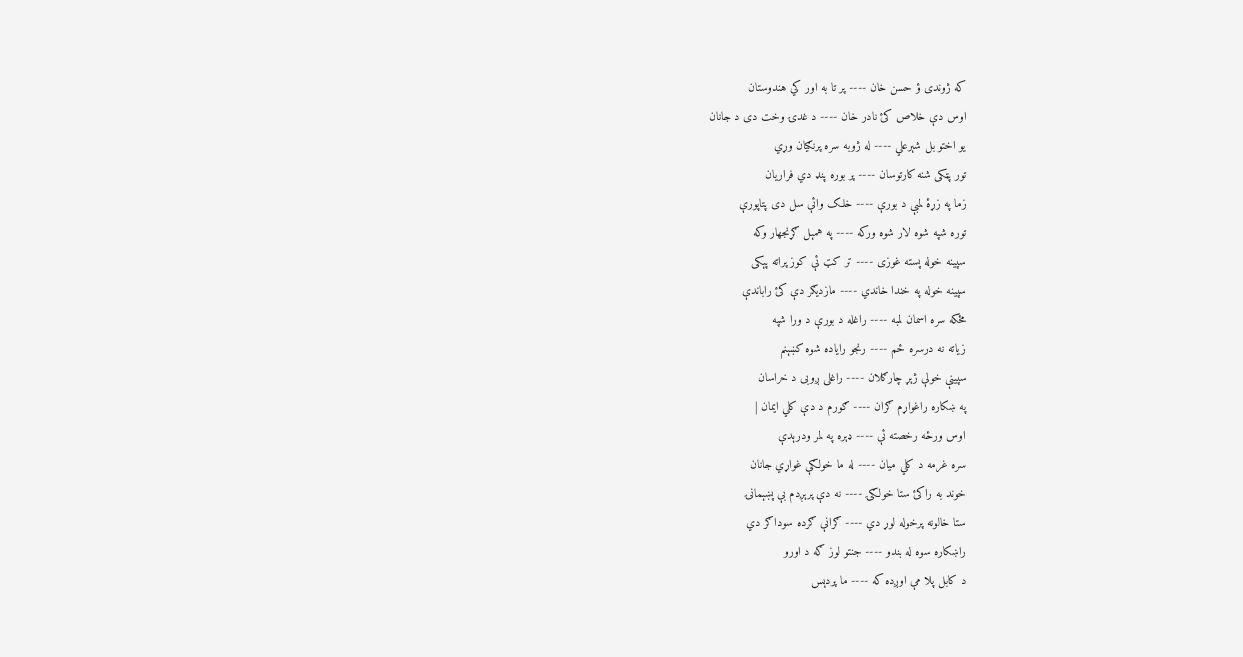که ژوندی ؤ حسن خان ---- پر تا به اور کي هندوستان
اوس دې خلاص کئ نادر خان ---- د غدۍ وخت دی د جانان
يو اختو بل شېرعلي ---- له ژوبه سره پرنګيان وړي
تور پټکی شنه کارتوسان ---- پر بوره پنډ دي فراريان
زما په زړۀ لمبې د بورې ---- خلک وائې سل دی پتاپورې
توره شپه شوه لار شوه ورکه ---- په همېل ګړنجهار وکه
سپينه خوله پسته غوزی ---- تر کټ ئې کوز پراته پېکی
سپينه خوله په خندا خاندي ---- مازديګر دې کئ راباندې
مځکه سره اسمان لمبه ---- راغله د بورې د ورا شپه
زياته نه درسره ځم ---- رنجو راياده شوه کښېنم
سپينې خولې ژېړ چارګلان ---- راغلی ږوبی د خراسان
په ښکاره راغواړم ګران ---- ګورم د دې کلي ايمان |
اوس ورځه رخصته ئې ---- ډېره په لمر ودرېدې
سره غرمه د کلي ميان ---- له ما خولګې غواړي جانان
خوند به راکئ ستا خولګۍ ---- نه دې پرېږدم بې پښېمانۍ
ستا خالونه پرخوله لوړ دي ---- ګرانې ګرده سوداګر دي
راښکاره سوه له بندو ---- جنتو لوز ګه د اورو
د کابل پلا مې اوږده که ---- ما پردېس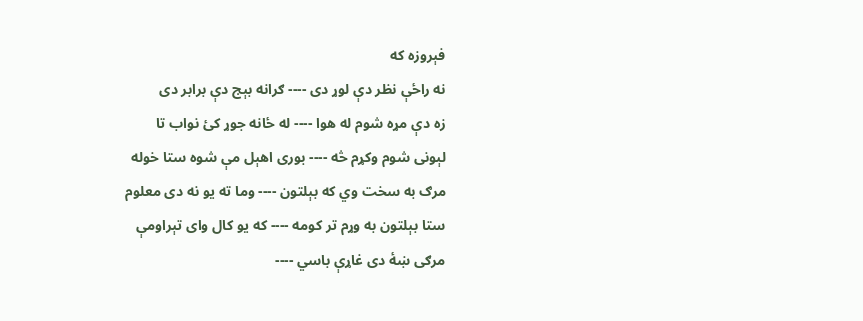فېروزه که
نه راځې نظر دې لوړ دی ---- ګرانه بېج دې برابر دی
زه دې مړه شوم له هوا ---- له ځانه جوړ کئ نواب تا
لېونی شوم وکړم څه ---- بوری اهېل مې شوه ستا خوله
مرګ به سخت وي که بېلتون ---- وما ته يو نه دی معلوم
ستا بېلتون به وړم تر کومه ---- که يو کال وای تېراومې
مرګی ښۀ دی غاړې باسي ----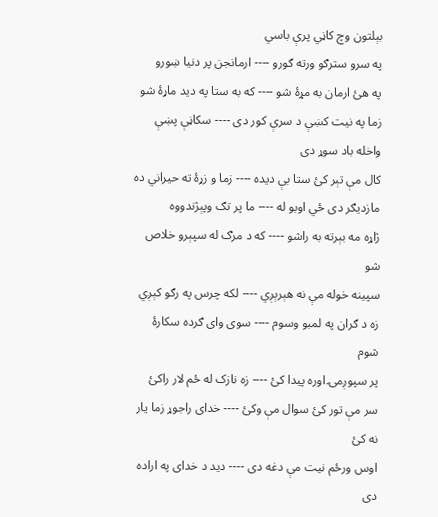بېلتون وچ کاڼي پرې باسي
په سرو سترګو ورته ګورو ---- ارمانجن پر دنيا ښورو
په هئ ارمان به مړۀ شو ---- که به ستا په ديد ماړۀ شو
زما په نيت کښې د سرې کور دی ---- سکاڼې پښې واخله باد سوړ دی
کال مې تېر کئ ستا بې ديده ---- زما و زړۀ ته حیراني ده
مازديګر دی ځي اوبو له ---- ما پر تګ وپېژندووه
ژاړه مه بېرته به راشو ---- که د مرګ له سپېرو خلاص شو
سپينه خوله مې نه هېرېږي ---- لکه چرس په رګو کېږي
زه د ګران په لمبو وسوم ---- سوی وای ګرده سکارۀ شوم
پر سپوږمۍ اوره پيدا کئ ---- زه نازک له ځم لار راکئ
سر مې تور کئ سوال مې وکئ ---- خدای راجوړ زما يار نه کئ
اوس ورځم نيت مې دغه دی ---- ديد د خدای په اراده دی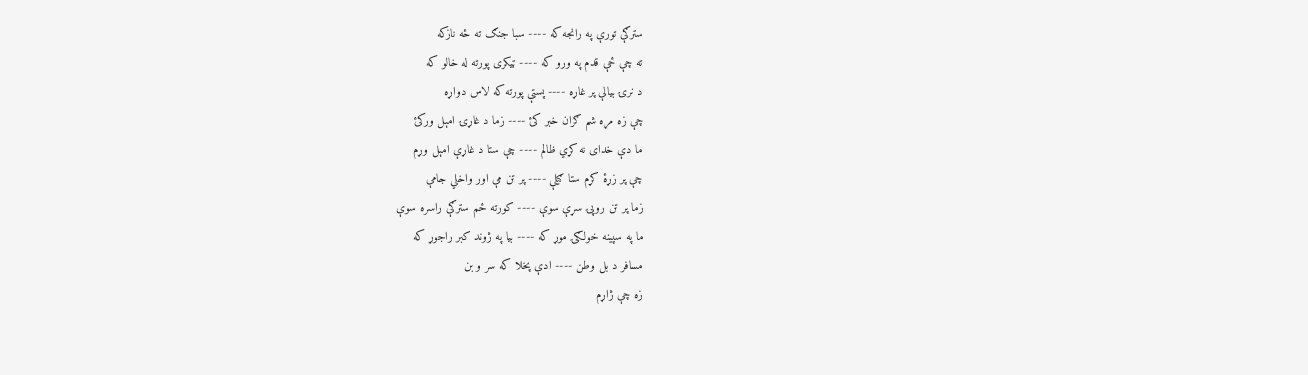سترګې تورې په رانجه که ---- سبا جنګ ته ځه نازکه
ته چې ځې قدم په ورو که ---- ټيکری پورته له خالو که
د نرۍ بيالې پر غاړه ---- پستې پورته که لاس دواړه
چې زه مړه شم ګران خبر کئ ---- زما د غاړۍ امېل ورکئ
ما دې خدای نه کړي ظالم ---- چې ستا د غاړې امېل وړم
چې پر زړۀ کړم ستا ګيلې ---- پر تن مې اور واخلي جامې
زما پر تن روپۍ سړې سوې ---- کورته ځم سترګې راسره سوې
ما په سپينه خولګۍ موړ که ---- بيا په ژوند کبر راجوړ که
مسافر د بل وطن ---- ادې پخلا که سر و بن
زه چې ژاړم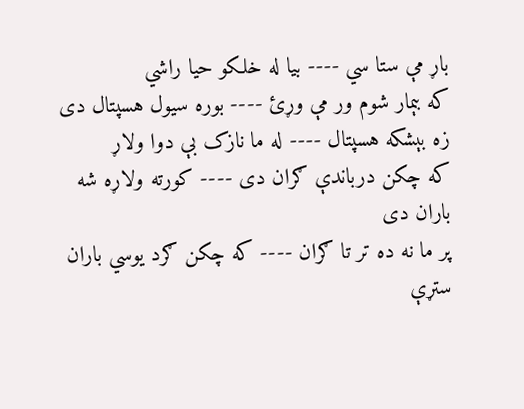باړ مې ستا سي ---- بيا له خلکو حيا راشي
که بېمار شوم ور مې وړئ ---- بوره سيول هسپتال دی
زه بېشکه هسپتال ---- له ما نازک بې دوا ولاړ
که چکن درباندې ګران دی ---- کورته ولاړه شه باران دی
پر ما نه ده تر تا ګران ---- که چکن ګرد يوسي باران
ستړې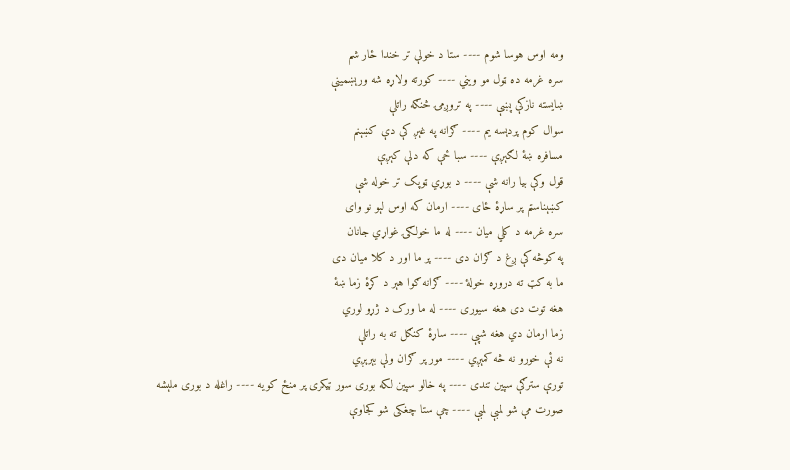ومه اوس هوسا شوم ---- ستا د خولې تر خندا ځار شم
سره غرمه ده ټول مو ويني ---- کورته ولاړه شه ورېښمينې
ښايسته نازکې پښې ---- په تروږمۍ څنګه راتلې
سوال کوم پردېسه يم ---- ګرانه په غېږ کې دې کښېنم
مسافره ښۀ لګېږې ---- سبا ځې که دلې کېږې
قول وکې بيا رانه شې ---- د بوړي ټوپک تر خوله شې
کښېناستم پر ساړۀ ځای ---- ارمان که اوس لېو نو وای
سره غرمه د کلي ميان ---- له ما خولګۍ غواړي جانان
په کوڅه کې ږغ د ګران دی ---- پر ما اور د کلا ميان دی
ما به کټ ته دروړه خولۀ ---- ګرانه ګوا هېر د کړۀ زما ښۀ
هغه توت دی هغه سيوری ---- له ما ورک د ژړو لوري
زما ارمان دي هغه شپې ---- ساړۀ کنګل ته به راتلې
نه ئې خورو نه څه کمېږي ---- مور پر ګران ولې بېرېږي
تورې سترګې سپين تندی ---- په خالو سپين لکه بوری سور ټيکری پر منځ کويه ---- راغله د بوری ملېشه
صورت مې شو لمبې لمبې ---- چې ستا چغکی شو کجاوې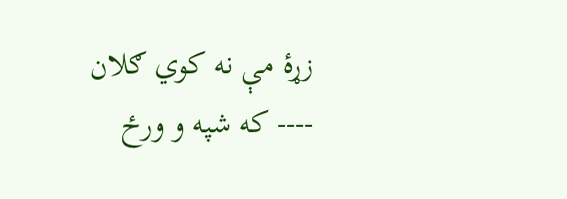زړۀ مې نه کوي ګلان ---- که شپه و ورځ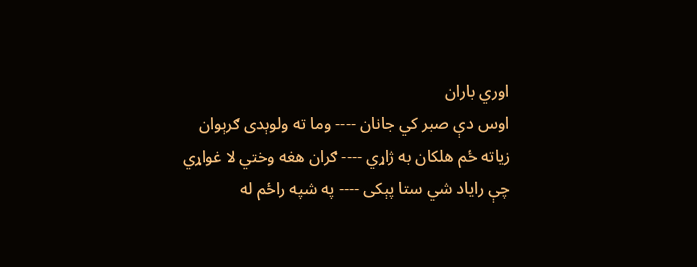اوري باران
اوس دې صبر کي جانان ---- وما ته ولوېدی ګرېوان
زياته ځم هلکان به ژاړي ---- ګران هغه وختي لا غواړي
چې راياد شي ستا پېکی ---- په شپه راځم له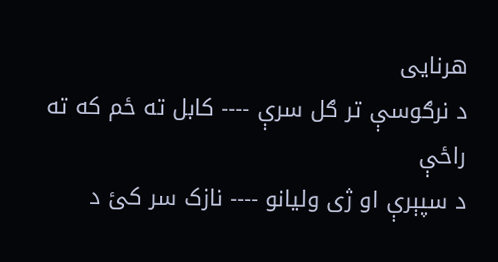هرنايی
د نرګوسې تر ګل سرې ---- کابل ته ځم که ته راځې
د سپېرې او ژی وليانو ---- نازک سر کئ د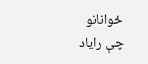ځوانانو
چې راياد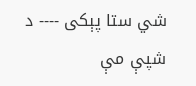شي ستا پېکی ---- د شپې مې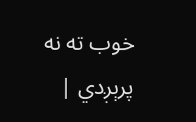خوب ته نه پرېږدي |